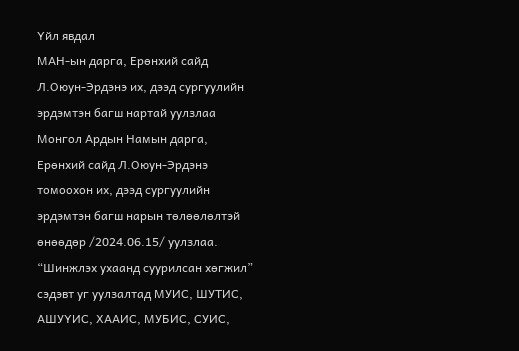Үйл явдал
МАН-ын дарга, Ерөнхий сайд Л.Оюун-Эрдэнэ их, дээд сургуулийн эрдэмтэн багш нартай уулзлаа
Монгол Ардын Намын дарга, Ерөнхий сайд Л.Оюун-Эрдэнэ томоохон их, дээд сургуулийн эрдэмтэн багш нарын төлөөлөлтэй өнөөдөр /2024.06.15/ уулзлаа. “Шинжлэх ухаанд суурилсан хөгжил” сэдэвт уг уулзалтад МУИС, ШУТИС, АШУҮИС, ХААИС, МУБИС, СУИС,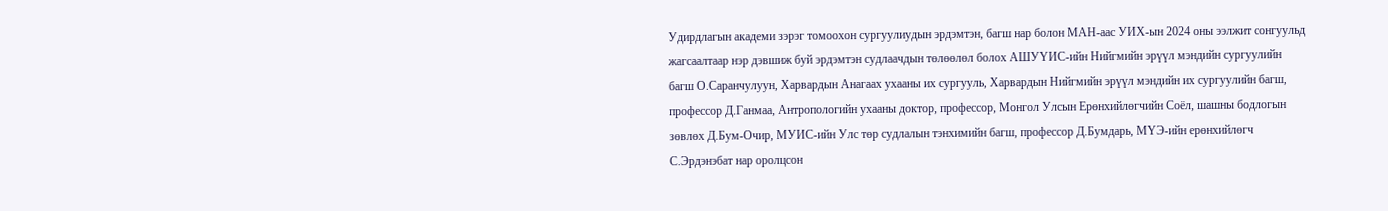Удирдлагын академи зэрэг томоохон сургуулиудын эрдэмтэн, багш нар болон МАН-аас УИХ-ын 2024 оны ээлжит сонгуульд жагсаалтаар нэр дэвшиж буй эрдэмтэн судлаачдын төлөөлөл болох АШУҮИС-ийн Нийгмийн эрүүл мэндийн сургуулийн багш О.Саранчулуун, Харвардын Анагаах ухааны их сургууль, Харвардын Нийгмийн эрүүл мэндийн их сургуулийн багш, профессор Д.Ганмаа, Антропологийн ухааны доктор, профессор, Монгол Улсын Ерөнхийлөгчийн Соёл, шашны бодлогын зөвлөх Д.Бум-Очир, МУИС-ийн Улс төр судлалын тэнхимийн багш, профессор Д.Бумдарь, МҮЭ-ийн ерөнхийлөгч С.Эрдэнэбат нар оролцсон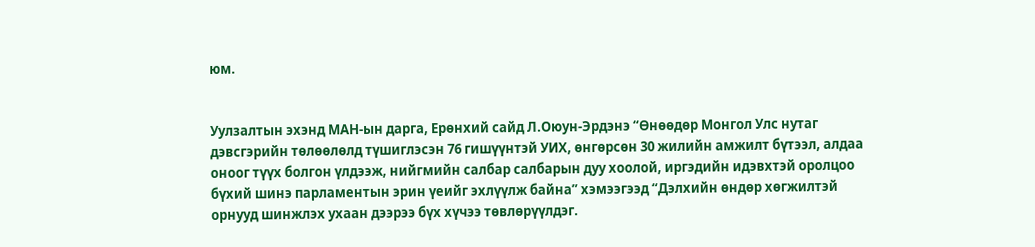юм.


Уулзалтын эхэнд МАН-ын дарга, Ерөнхий сайд Л.Оюун-Эрдэнэ “Өнөөдөр Монгол Улс нутаг дэвсгэрийн төлөөлөлд түшиглэсэн 76 гишүүнтэй УИХ, өнгөрсөн 30 жилийн амжилт бүтээл, алдаа оноог түүх болгон үлдээж, нийгмийн салбар салбарын дуу хоолой, иргэдийн идэвхтэй оролцоо бүхий шинэ парламентын эрин үеийг эхлүүлж байна” хэмээгээд “Дэлхийн өндөр хөгжилтэй орнууд шинжлэх ухаан дээрээ бүх хүчээ төвлөрүүлдэг.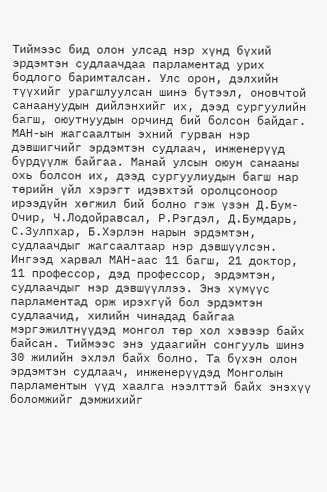Тиймээс бид олон улсад нэр хүнд бүхий эрдэмтэн судлаачдаа парламентад урих бодлого баримталсан. Улс орон, дэлхийн түүхийг урагшлуулсан шинэ бүтээл, оновчтой санаануудын дийлэнхийг их, дээд сургуулийн багш, оюутнуудын орчинд бий болсон байдаг. МАН-ын жагсаалтын эхний гурван нэр дэвшигчийг эрдэмтэн судлаач, инженерүүд бүрдүүлж байгаа. Манай улсын оюун санааны охь болсон их, дээд сургуулиудын багш нар төрийн үйл хэрэгт идэвхтэй оролцсоноор ирээдүйн хөгжил бий болно гэж үзэн Д.Бум-Очир, Ч.Лодойравсал, Р.Рэгдэл, Д.Бумдарь, С.Зулпхар, Б.Хэрлэн нарын эрдэмтэн, судлаачдыг жагсаалтаар нэр дэвшүүлсэн. Ингээд харвал МАН-аас 11 багш, 21 доктор, 11 профессор, дэд профессор, эрдэмтэн, судлаачдыг нэр дэвшүүллээ. Энэ хүмүүс парламентад орж ирэхгүй бол эрдэмтэн судлаачид, хилийн чинадад байгаа мэргэжилтнүүдэд монгол төр хол хэвээр байх байсан. Тиймээс энэ удаагийн сонгууль шинэ 30 жилийн эхлэл байх болно. Та бүхэн олон эрдэмтэн судлаач, инженерүүдэд Монголын парламентын үүд хаалга нээлттэй байх энэхүү боломжийг дэмжихийг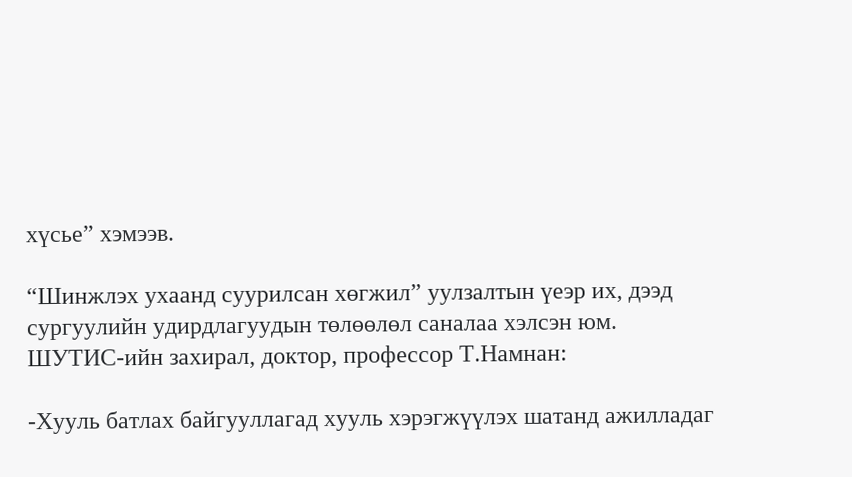хүсье” хэмээв.

“Шинжлэх ухаанд суурилсан хөгжил” уулзалтын үеэр их, дээд сургуулийн удирдлагуудын төлөөлөл саналаа хэлсэн юм.
ШУТИС-ийн захирал, доктор, профессор Т.Намнан:

-Хууль батлах байгууллагад хууль хэрэгжүүлэх шатанд ажилладаг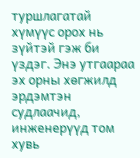туршлагатай хүмүүс орох нь зүйтэй гэж би үздэг. Энэ утгаараа эх орны хөгжилд эрдэмтэн судлаачид, инженерүүд том хувь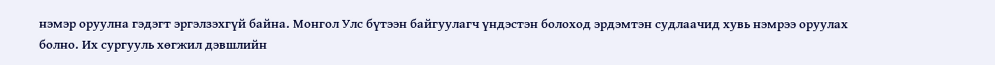нэмэр оруулна гэдэгт эргэлзэхгүй байна. Монгол Улс бүтээн байгуулагч үндэстэн болоход эрдэмтэн судлаачид хувь нэмрээ оруулах болно. Их сургууль хөгжил дэвшлийн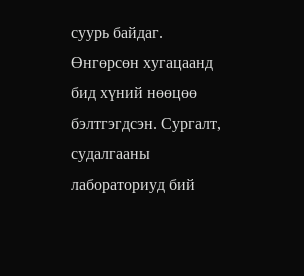суурь байдаг. Өнгөрсөн хугацаанд бид хүний нөөцөө бэлтгэгдсэн. Сургалт, судалгааны лабораториуд бий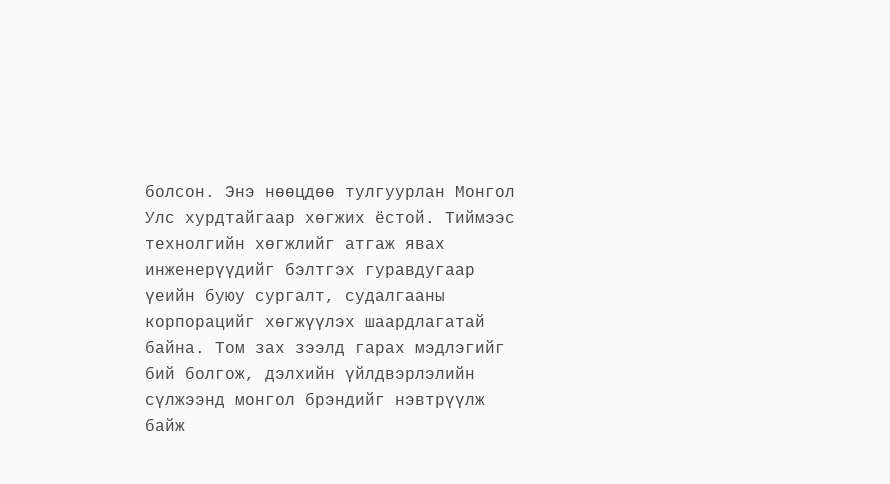болсон. Энэ нөөцдөө тулгуурлан Монгол Улс хурдтайгаар хөгжих ёстой. Тиймээс технолгийн хөгжлийг атгаж явах инженерүүдийг бэлтгэх гуравдугаар үеийн буюу сургалт, судалгааны корпорацийг хөгжүүлэх шаардлагатай байна. Том зах зээлд гарах мэдлэгийг бий болгож, дэлхийн үйлдвэрлэлийн сүлжээнд монгол брэндийг нэвтрүүлж байж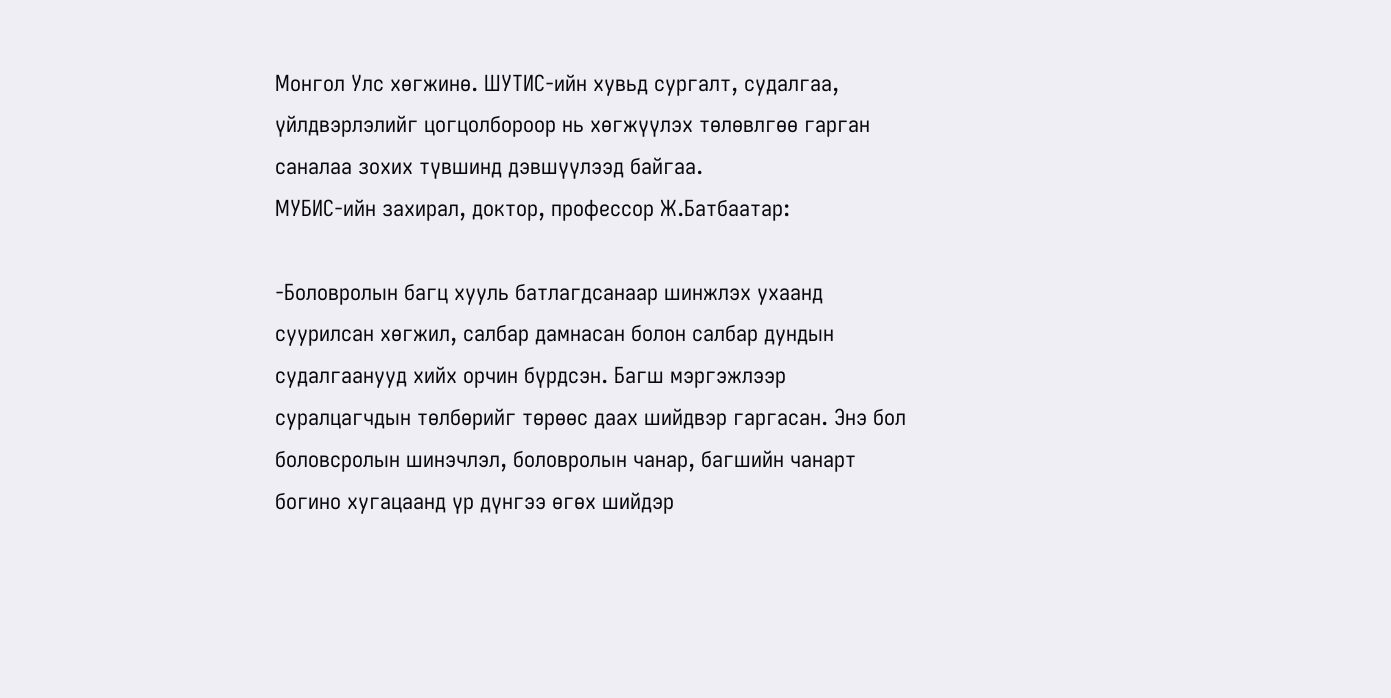Монгол Улс хөгжинө. ШУТИС-ийн хувьд сургалт, судалгаа, үйлдвэрлэлийг цогцолбороор нь хөгжүүлэх төлөвлгөө гарган саналаа зохих түвшинд дэвшүүлээд байгаа.
МУБИС-ийн захирал, доктор, профессор Ж.Батбаатар:

-Боловролын багц хууль батлагдсанаар шинжлэх ухаанд суурилсан хөгжил, салбар дамнасан болон салбар дундын судалгаанууд хийх орчин бүрдсэн. Багш мэргэжлээр суралцагчдын төлбөрийг төрөөс даах шийдвэр гаргасан. Энэ бол боловсролын шинэчлэл, боловролын чанар, багшийн чанарт богино хугацаанд үр дүнгээ өгөх шийдэр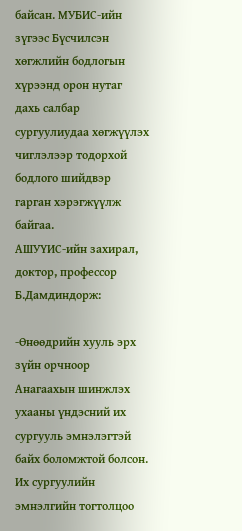байсан. МУБИС-ийн зүгээс Бүсчилсэн хөгжлийн бодлогын хүрээнд орон нутаг дахь салбар сургуулиудаа хөгжүүлэх чиглэлээр тодорхой бодлого шийдвэр гарган хэрэгжүүлж байгаа.
АШУҮИС-ийн захирал, доктор, профессор Б.Дамдиндорж:

-Өнөөдрийн хууль эрх зүйн орчноор Анагаахын шинжлэх ухааны үндэсний их сургууль эмнэлэгтэй байх боломжтой болсон. Их сургуулийн эмнэлгийн тогтолцоо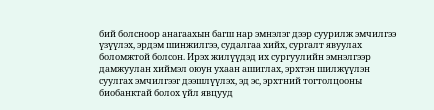бий болсноор анагаахын багш нар эмнэлэг дээр суурилж эмчилгээ үзүүлэх, эрдэм шинжилгээ, судалгаа хийх, сургалт явуулах боломжтой болсон. Ирэх жилүүдэд их сургуулийн эмнэлгээр дамжуулан хиймэл оюун ухаан ашиглах, эрхтэн шилжүүлэн суулгах эмчилгээг дээшлүүлэх, эд эс, эрхтний тогтолцооны биобанктай болох үйл явцууд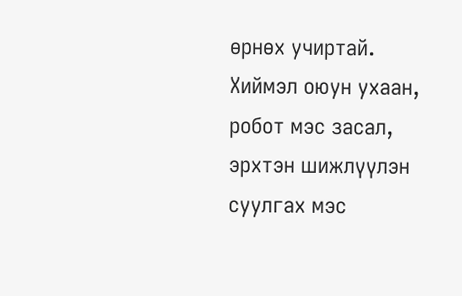өрнөх учиртай. Хиймэл оюун ухаан, робот мэс засал, эрхтэн шижлүүлэн суулгах мэс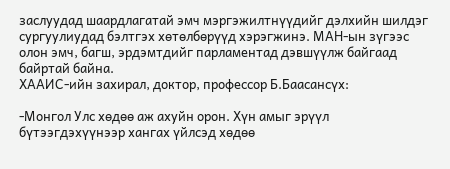заслуудад шаардлагатай эмч мэргэжилтнүүдийг дэлхийн шилдэг сургуулиудад бэлтгэх хөтөлбөрүүд хэрэгжинэ. МАН-ын зүгээс олон эмч, багш, эрдэмтдийг парламентад дэвшүүлж байгаад байртай байна.
ХААИС-ийн захирал, доктор, профессор Б.Баасансүх:

-Монгол Улс хөдөө аж ахуйн орон. Хүн амыг эрүүл бүтээгдэхүүнээр хангах үйлсэд хөдөө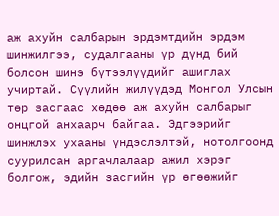аж ахуйн салбарын эрдэмтдийн эрдэм шинжилгээ, судалгааны үр дүнд бий болсон шинэ бүтээлүүдийг ашиглах учиртай. Сүүлийн жилүүдэд Монгол Улсын төр засгаас хөдөө аж ахуйн салбарыг онцгой анхаарч байгаа. Эдгээрийг шинжлэх ухааны үндэслэлтэй, нотолгоонд суурилсан аргачлалаар ажил хэрэг болгож, эдийн засгийн үр өгөөжийг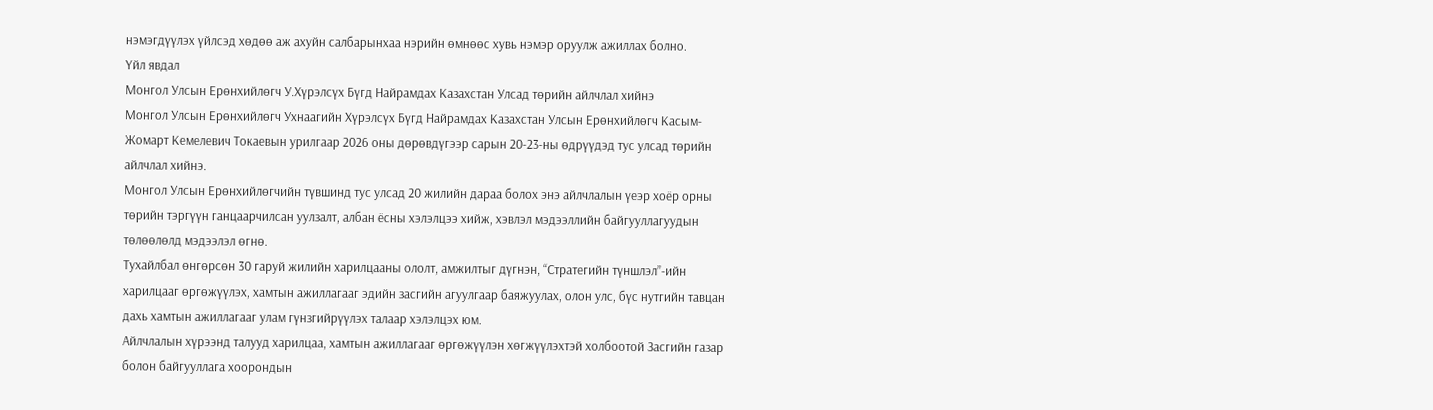нэмэгдүүлэх үйлсэд хөдөө аж ахуйн салбарынхаа нэрийн өмнөөс хувь нэмэр оруулж ажиллах болно.
Үйл явдал
Монгол Улсын Ерөнхийлөгч У.Хүрэлсүх Бүгд Найрамдах Казахстан Улсад төрийн айлчлал хийнэ
Монгол Улсын Ерөнхийлөгч Ухнаагийн Хүрэлсүх Бүгд Найрамдах Казахстан Улсын Ерөнхийлөгч Касым-Жомарт Кемелевич Токаевын урилгаар 2026 оны дөрөвдүгээр сарын 20-23-ны өдрүүдэд тус улсад төрийн айлчлал хийнэ.
Монгол Улсын Ерөнхийлөгчийн түвшинд тус улсад 20 жилийн дараа болох энэ айлчлалын үеэр хоёр орны төрийн тэргүүн ганцаарчилсан уулзалт, албан ёсны хэлэлцээ хийж, хэвлэл мэдээллийн байгууллагуудын төлөөлөлд мэдээлэл өгнө.
Тухайлбал өнгөрсөн 30 гаруй жилийн харилцааны ололт, амжилтыг дүгнэн, “Стратегийн түншлэл”-ийн харилцааг өргөжүүлэх, хамтын ажиллагааг эдийн засгийн агуулгаар баяжуулах, олон улс, бүс нутгийн тавцан дахь хамтын ажиллагааг улам гүнзгийрүүлэх талаар хэлэлцэх юм.
Айлчлалын хүрээнд талууд харилцаа, хамтын ажиллагааг өргөжүүлэн хөгжүүлэхтэй холбоотой Засгийн газар болон байгууллага хоорондын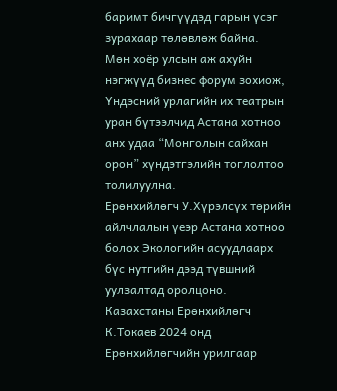баримт бичгүүдэд гарын үсэг зурахаар төлөвлөж байна.
Мөн хоёр улсын аж ахуйн нэгжүүд бизнес форум зохиож, Үндэсний урлагийн их театрын уран бүтээлчид Астана хотноо анх удаа “Монголын сайхан орон” хүндэтгэлийн тоглолтоо толилуулна.
Ерөнхийлөгч У.Хүрэлсүх төрийн айлчлалын үеэр Астана хотноо болох Экологийн асуудлаарх бүс нутгийн дээд түвшний уулзалтад оролцоно.
Казахстаны Ерөнхийлөгч К.Токаев 2024 онд Ерөнхийлөгчийн урилгаар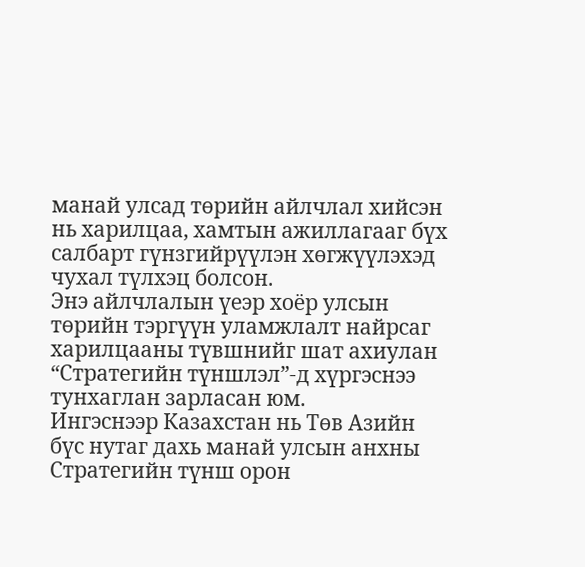манай улсад төрийн айлчлал хийсэн нь харилцаа, хамтын ажиллагааг бүх салбарт гүнзгийрүүлэн хөгжүүлэхэд чухал түлхэц болсон.
Энэ айлчлалын үеэр хоёр улсын төрийн тэргүүн уламжлалт найрсаг харилцааны түвшнийг шат ахиулан “Стратегийн түншлэл”-д хүргэснээ тунхаглан зарласан юм.
Ингэснээр Казахстан нь Төв Азийн бүс нутаг дахь манай улсын анхны Стратегийн түнш орон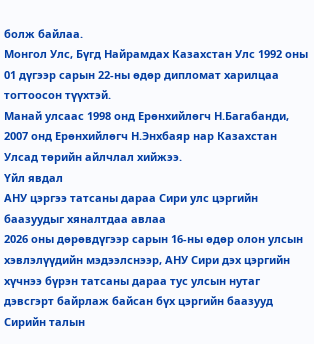болж байлаа.
Монгол Улс, Бүгд Найрамдах Казахстан Улс 1992 оны 01 дүгээр сарын 22-ны өдөр дипломат харилцаа тогтоосон түүхтэй.
Манай улсаас 1998 онд Ерөнхийлөгч Н.Багабанди, 2007 онд Ерөнхийлөгч Н.Энхбаяр нар Казахстан Улсад төрийн айлчлал хийжээ.
Үйл явдал
АНУ цэргээ татсаны дараа Сири улс цэргийн баазуудыг хяналтдаа авлаа
2026 оны дөрөвдүгээр сарын 16-ны өдөр олон улсын хэвлэлүүдийн мэдээлснээр, АНУ Сири дэх цэргийн хүчнээ бүрэн татсаны дараа тус улсын нутаг дэвсгэрт байрлаж байсан бүх цэргийн баазууд Сирийн талын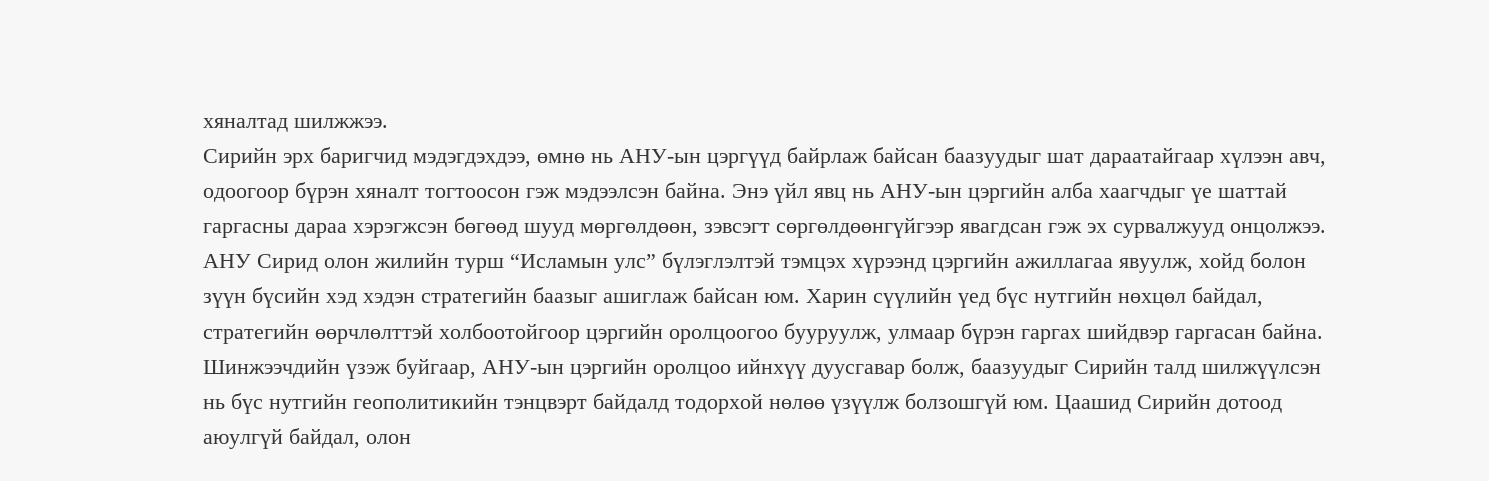хяналтад шилжжээ.
Сирийн эрх баригчид мэдэгдэхдээ, өмнө нь АНУ-ын цэргүүд байрлаж байсан баазуудыг шат дараатайгаар хүлээн авч, одоогоор бүрэн хяналт тогтоосон гэж мэдээлсэн байна. Энэ үйл явц нь АНУ-ын цэргийн алба хаагчдыг үе шаттай гаргасны дараа хэрэгжсэн бөгөөд шууд мөргөлдөөн, зэвсэгт сөргөлдөөнгүйгээр явагдсан гэж эх сурвалжууд онцолжээ.
АНУ Сирид олон жилийн турш “Исламын улс” бүлэглэлтэй тэмцэх хүрээнд цэргийн ажиллагаа явуулж, хойд болон зүүн бүсийн хэд хэдэн стратегийн баазыг ашиглаж байсан юм. Харин сүүлийн үед бүс нутгийн нөхцөл байдал, стратегийн өөрчлөлттэй холбоотойгоор цэргийн оролцоогоо бууруулж, улмаар бүрэн гаргах шийдвэр гаргасан байна.
Шинжээчдийн үзэж буйгаар, АНУ-ын цэргийн оролцоо ийнхүү дуусгавар болж, баазуудыг Сирийн талд шилжүүлсэн нь бүс нутгийн геополитикийн тэнцвэрт байдалд тодорхой нөлөө үзүүлж болзошгүй юм. Цаашид Сирийн дотоод аюулгүй байдал, олон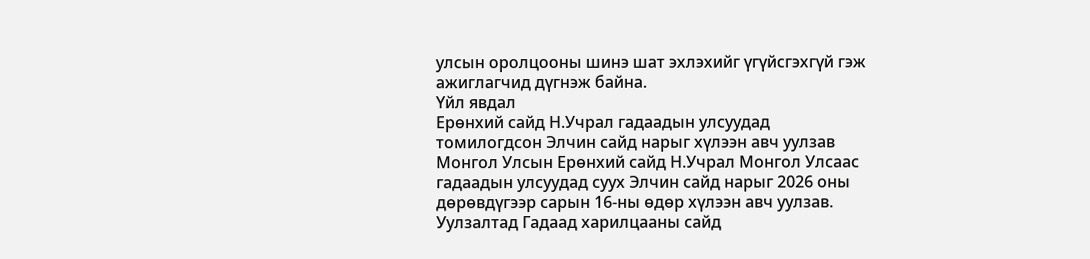улсын оролцооны шинэ шат эхлэхийг үгүйсгэхгүй гэж ажиглагчид дүгнэж байна.
Үйл явдал
Ерөнхий сайд Н.Учрал гадаадын улсуудад томилогдсон Элчин сайд нарыг хүлээн авч уулзав
Монгол Улсын Ерөнхий сайд Н.Учрал Монгол Улсаас гадаадын улсуудад суух Элчин сайд нарыг 2026 оны дөрөвдүгээр сарын 16-ны өдөр хүлээн авч уулзав. Уулзалтад Гадаад харилцааны сайд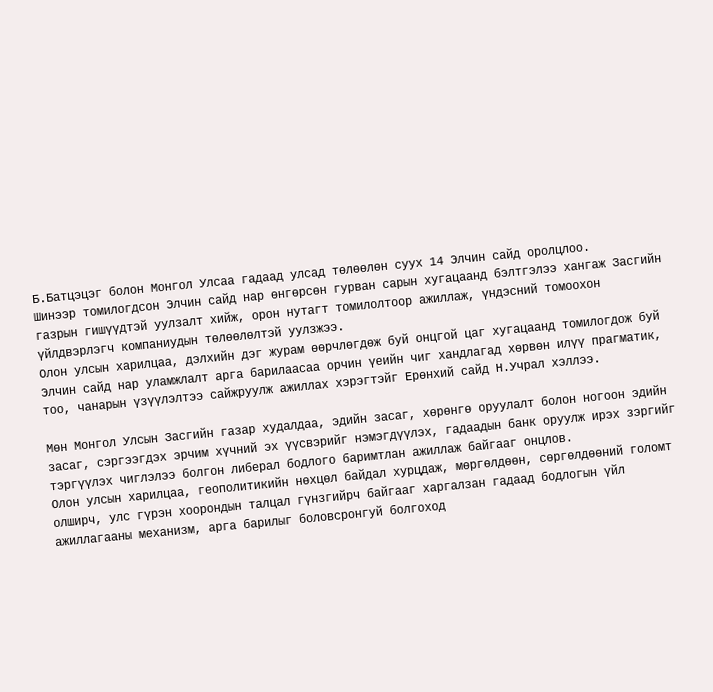Б.Батцэцэг болон Монгол Улсаа гадаад улсад төлөөлөн суух 14 Элчин сайд оролцлоо.
Шинээр томилогдсон Элчин сайд нар өнгөрсөн гурван сарын хугацаанд бэлтгэлээ хангаж Засгийн газрын гишүүдтэй уулзалт хийж, орон нутагт томилолтоор ажиллаж, үндэсний томоохон үйлдвэрлэгч компаниудын төлөөлөлтэй уулзжээ.
Олон улсын харилцаа, дэлхийн дэг журам өөрчлөгдөж буй онцгой цаг хугацаанд томилогдож буй Элчин сайд нар уламжлалт арга барилаасаа орчин үеийн чиг хандлагад хөрвөн илүү прагматик, тоо, чанарын үзүүлэлтээ сайжруулж ажиллах хэрэгтэйг Ерөнхий сайд Н.Учрал хэллээ.

Мөн Монгол Улсын Засгийн газар худалдаа, эдийн засаг, хөрөнгө оруулалт болон ногоон эдийн засаг, сэргээгдэх эрчим хүчний эх үүсвэрийг нэмэгдүүлэх, гадаадын банк оруулж ирэх зэргийг тэргүүлэх чиглэлээ болгон либерал бодлого баримтлан ажиллаж байгааг онцлов.
Олон улсын харилцаа, геополитикийн нөхцөл байдал хурцдаж, мөргөлдөөн, сөргөлдөөний голомт олширч, улс гүрэн хоорондын талцал гүнзгийрч байгааг харгалзан гадаад бодлогын үйл ажиллагааны механизм, арга барилыг боловсронгуй болгоход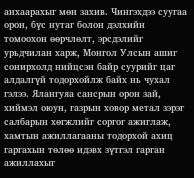анхаарахыг мөн захив. Чингэхдээ суугаа орон, бүс нутаг болон дэлхийн томоохон өөрчлөлт, эрсдэлийг урьдчилан харж, Монгол Улсын ашиг сонирхолд нийцсэн байр суурийг цаг алдалгүй тодорхойлж байх нь чухал гэлээ. Ялангуяа сансрын орон зай, хиймэл оюун, газрын ховор метал зэрэг салбарын хөгжлийг соргог ажиглаж, хамтын ажиллагааны тодорхой ахиц гаргахын төлөө идэвх зүтгэл гарган ажиллахыг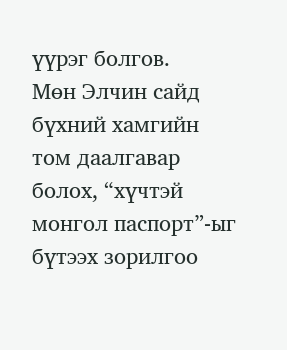үүрэг болгов.
Мөн Элчин сайд бүхний хамгийн том даалгавар болох, “хүчтэй монгол паспорт”-ыг бүтээх зорилгоо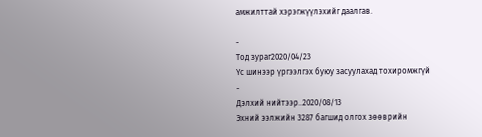амжилттай хэрэгжүүлэхийг даалгав.

-
Тод зураг2020/04/23
Үс шинээр үргээлгэх буюу засуулахад тохиромжгүй
-
Дэлхий нийтээр..2020/08/13
Эхний ээлжийн 3287 багшид олгох зөөврийн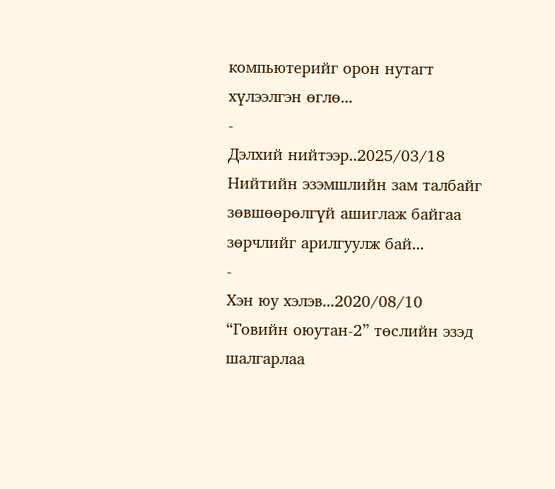компьютерийг орон нутагт хүлээлгэн өглө...
-
Дэлхий нийтээр..2025/03/18
Нийтийн эзэмшлийн зам талбайг зөвшөөрөлгүй ашиглаж байгаа зөрчлийг арилгуулж бай...
-
Хэн юу хэлэв...2020/08/10
“Говийн оюутан-2” төслийн эзэд шалгарлаа